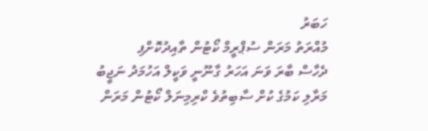ހަބަރު
މުއްރަތު މަރަން ސުޕްރީމް ކޯޓުން ތާއިދުކޮށްފި
ދެހާސް ބާރަ ވަނަ އަހަރު ގާނޫނީ ވަކީލް އަހުމަދު ނަޖީބު މަރާލި ކަމުގެ ކުށް ސާބިތުވެ ކްރިމިނަލް ކޯޓުން މަރަން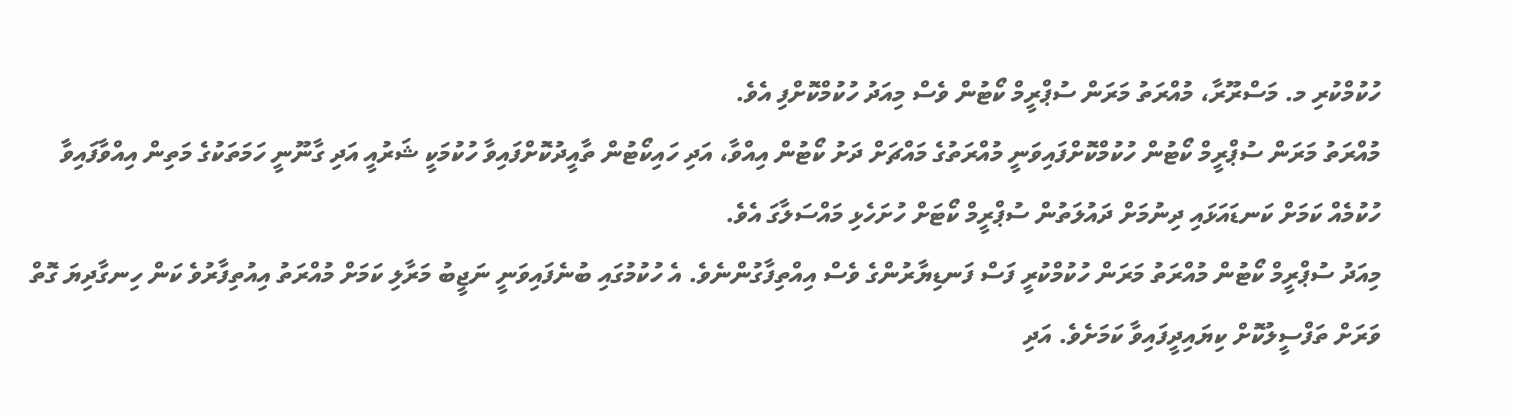ހުކުމްކުރި މ. މަސްރޫރާ، މުއްރަތު މަރަން ސުޕްރީމް ކޯޓުން ވެސް މިއަދު ހުކުމްކޮށްފި އެވެ.
މުއްރަތު މަރަން ސުޕްރީމް ކޯޓުން ހުކުމްކޮށްފައިވަނީ މުއްރަތުގެ މައްޗަށް ދަށު ކޯޓުން އިއްވާ، އަދި ހައިކޯޓުން ތާއީދުކޮށްފައިވާ ހުކުމަކީ ޝަރުއީ އަދި ގާނޫނީ ހަމަތަކުގެ މަތިން އިއްވާފައިވާ ހުކުމެއް ކަމަށް ކަނޑައަޅައި ދިނުމަށް ދައުލަތުން ސުޕްރީމް ކޯޓަށް ހުށަހެޅި މައްސަލާގަ އެވެ.
މިއަދު ސުޕްރީމް ކޯޓުން މުއްރަތު މަރަން ހުކުމްކުރީ ފަސް ފަނޑިޔާރުންގެ ވެސް އިއްތިފާގުންނެވެ. އެ ހުކުމުގައި ބުނެފައިވަނީ ނަޖީބު މަރާލި ކަމަށް މުއްރަތު އިއުތިފާރުވެ ކަން ހިނގާދިޔަ ގޮތް ވަރަށް ތަފްސީލުކޮށް ކިޔައިދީފައިވާ ކަމަށެވެ. އަދި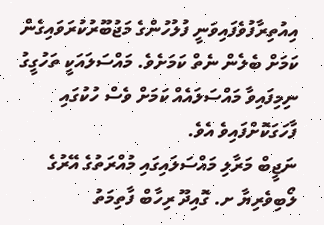އިއުތިރާފުވެފައިވަނީ ފުލުހުންގެ މަޖުބޫރުކުރަވައިގެން ކަމަށް ބެލެން ނެތް ކަމަށެވެ. މައްސަލައަކީ ތަހުގީގު ނިމިފައިވާ މައްސަލައެއް ކަމަށް ވެސް ހުކުގައި ފާހަގަކޮށްފައިވެ އެވެ.
ނަޖީބް މަރާލި މައްސަލައިގައި މުއްރަތުގެ އޭރުގެ ލޯބިވެރިޔާ ށ. ގޮއިދޫ ރިހާބް ފާތިމަތު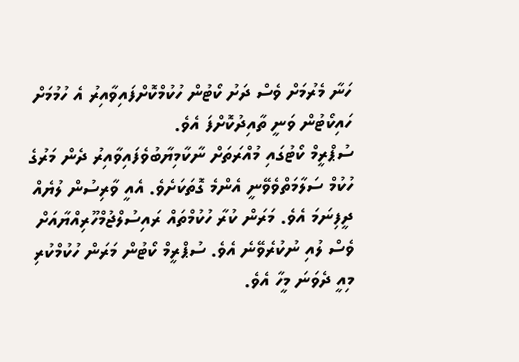ހަނާ މެރުމަށް ވެސް ދަށު ކޯޓުން ހުކުމްކޮށްފައިވާއިރު އެ ހުމުމަށް ހައިކޯޓުން ވަނީ ތާއިދުކޮށްފަ އެވެ.
ސުޕްރީމް ކޯޓުގައި މުއްރަތަށް ނާކާމިޔާބުވެފައިވާއިރު ދެން މަރުގެ ހުކުމް ސަލާމަތްވެވޭނީ އެންމެ ގޮތަކަށެވެ. އެއީ ވާރިސުން ލުޔެއް ދީފިނަމަ އެވެ. މަރަން ކުރާ ހުކުމްތައް ރައިސުލްޖުމްހޫރިއްޔާއަށް ވެސް ލުއި ނުކުރެވޭނެ އެވެ. ސުޕްރީމް ކޯޓުން މަރަން ހުކުމްކުރި މިއީ ދެވަނަ މީހާ އެވެ.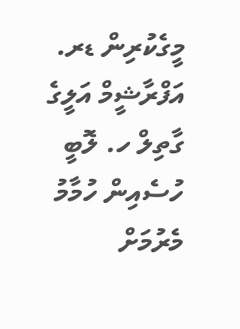މީގެކުރިން ޑރ. އަފްރާޝީމް އަލީގެ ގާތިލް ހ. ލޮބީ ހުސެއިން ހުމާމު މެރުމަށް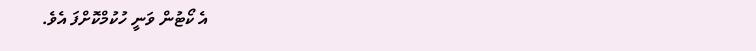އެ ކޯޓުން ވަނީ ހުކުމްކޮށްފަ އެވެ.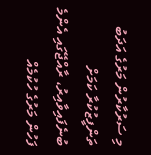މި ސަރުކާރުން މަރުގެ އަދަބު ތަންފީޒުކުރާ ކަމަށް ބުނެފައިވާއިރު، ރާއްޖޭގައި އެންމެ ފަހުން މަރުގެ ހުކުމެއް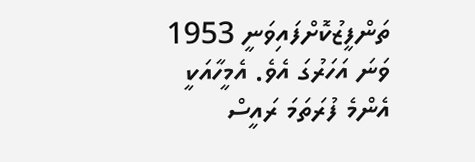ތަންފީޒުކޮށްފައިވަނީ 1953 ވަނަ އަހަރުގަ އެވެ. އެމީހާއަކީ އެންމެ ފުރަތަމަ ރައީސް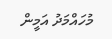މުހައްމަދު އަމީން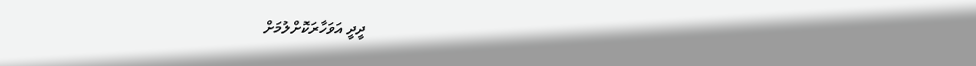ދީދީ އަވަހާރަކޮށްލުމަށް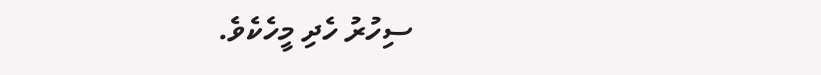ސިހުރު ހެދި މީހެކެވެ.